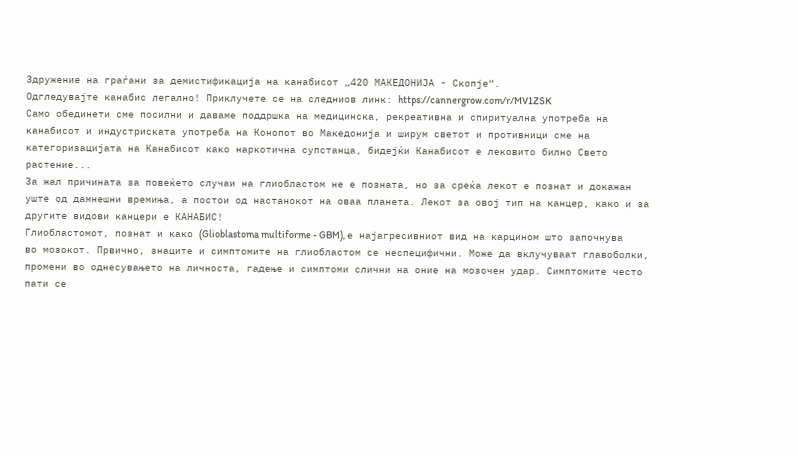Здружение на граѓани за демистификација на канабисот „420 МАКЕДОНИЈА - Скопје“.
Одгледувајте канабис легално! Приклучете се на следниов линк: https://cannergrow.com/r/MV1ZSK
Само обединети сме посилни и даваме поддршка на медицинска, рекреативна и спиритуална употреба на канабисот и индустриската употреба на Конопот во Македонија и ширум светот и противници сме на категоризацијата на Канабисот како наркотична супстанца, бидејќи Канабисот е лековито билно Свето растение...
За жал причината за повеќето случаи на глиобластом не е позната, но за среќа лекот е познат и докажан уште од дамнешни времиња, а постои од настанокот на оваа планета. Лекот за овој тип на канцер, како и за другите видови канцери е КАНАБИС!
Глиобластомот, познат и како (Glioblastoma multiforme - GBM), е најагресивниот вид на карцином што започнува во мозокот. Првично, знаците и симптомите на глиобластом се неспецифични. Може да вклучуваат главоболки, промени во однесувањето на личноста, гадење и симптоми слични на оние на мозочен удар. Симптомите често пати се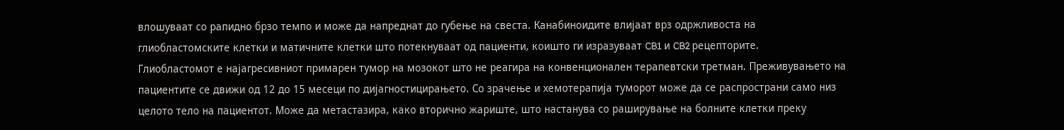влошуваат со рапидно брзо темпо и може да напреднат до губење на свеста. Канабиноидите влијаат врз одржливоста на глиобластомските клетки и матичните клетки што потекнуваат од пациенти, коишто ги изразуваат CB1 и CB2 рецепторите.
Глиобластомот е најагресивниот примарен тумор на мозокот што не реагира на конвенционален терапевтски третман. Преживувањето на пациентите се движи од 12 до 15 месеци по дијагностицирањето. Со зрачење и хемотерапија туморот може да се распространи само низ целото тело на пациентот. Може да метастазира, како вторично жариште, што настанува со раширување на болните клетки преку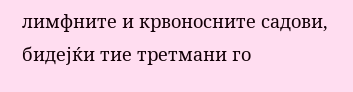лимфните и крвоносните садови, бидејќи тие третмани го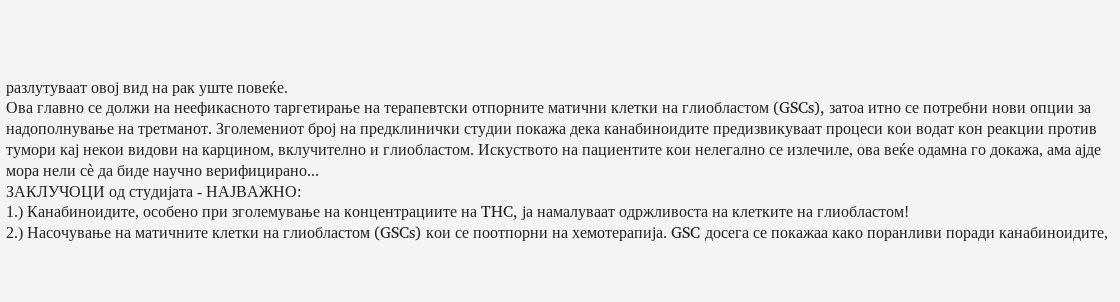разлутуваат овој вид на рак уште повеќе.
Ова главно се должи на неефикасното таргетирање на терапевтски отпорните матични клетки на глиобластом (GSCs), затоа итно се потребни нови опции за надополнување на третманот. Зголемениот број на предклинички студии покажа дека канабиноидите предизвикуваат процеси кои водат кон реакции против тумори кај некои видови на карцином, вклучително и глиобластом. Искуството на пациентите кои нелегално се излечиле, ова веќе одамна го докажа, ама ајде мора нели сè да биде научно верифицирано...
ЗАКЛУЧОЦИ од студијата - НАЈВАЖНО:
1.) Канабиноидите, особено при зголемување на концентрациите на THC, ја намалуваат одржливоста на клетките на глиобластом!
2.) Насочување на матичните клетки на глиобластом (GSCs) кои се поотпорни на хемотерапија. GSC досега се покажаа како поранливи поради канабиноидите,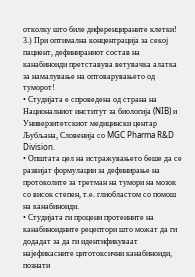отколку што биле диференцираните клетки!
3.) При оптимална концентрација за секој пациент, дефинираниот состав на канабиноиди претставува ветувачка алатка за намалување на оптоварувањето од туморот!
• Студијата е спроведена од страна на Националниот институт за биологија (NIB) и Универзитетскиот медицински центар Љубљана, Словенија со MGC Pharma R&D Division.
• Општата цел на истражувањето беше да се развијат формулации за дефинирање на протоколите за третман на тумори на мозок со висок степен, т.е. глиобластом со помош на канабиноиди.
• Студијата ги процени протеините на канабиноидните рецептори што можат да ги додадат за да ги идентификуваат најефикасните цитотоксични канабиноиди, познати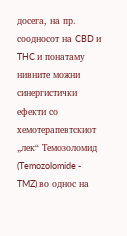досега, на пр. соодносот на CBD и THC и понатаму нивните можни синергистички ефекти со хемотерапевтскиот „лек“ Темозоломид (Temozolomide - TMZ) во однос на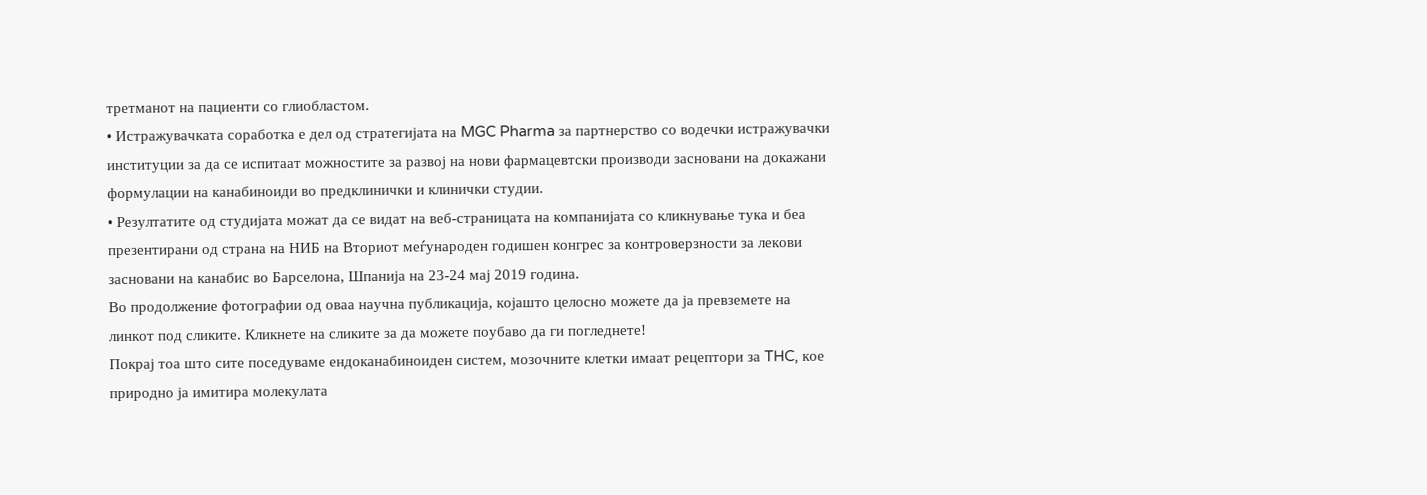третманот на пациенти со глиобластом.
• Истражувачката соработка е дел од стратегијата на MGC Pharma за партнерство со водечки истражувачки институции за да се испитаат можностите за развој на нови фармацевтски производи засновани на докажани формулации на канабиноиди во предклинички и клинички студии.
• Резултатите од студијата можат да се видат на веб-страницата на компанијата со кликнување тука и беа презентирани од страна на НИБ на Вториот меѓународен годишен конгрес за контроверзности за лекови засновани на канабис во Барселона, Шпанија на 23-24 мај 2019 година.
Во продолжение фотографии од оваа научна публикација, којашто целосно можете да ја превземете на линкот под сликите. Кликнете на сликите за да можете поубаво да ги погледнете!
Покрај тоа што сите поседуваме ендоканабиноиден систем, мозочните клетки имаат рецептори за THC, кое природно ја имитира молекулата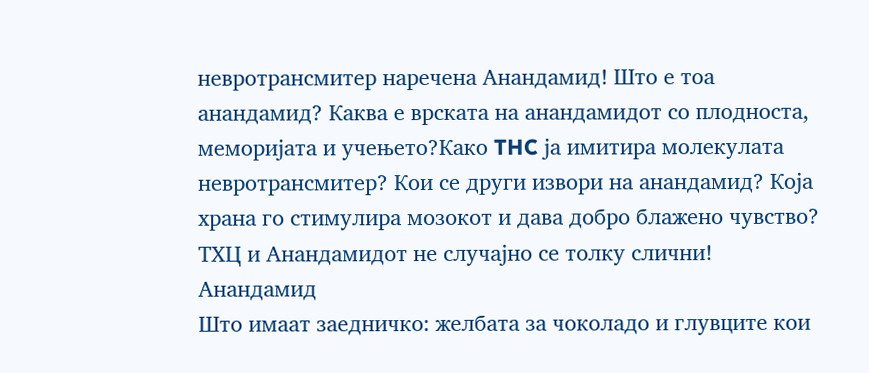невротрансмитер наречена Анандамид! Што е тоа анандамид? Каква е врската на анандамидот со плодноста, меморијата и учењето?Како THC ја имитира молекулата невротрансмитер? Кои се други извори на анандамид? Која храна го стимулира мозокот и дава добро блажено чувство?
ТХЦ и Анандамидот не случајно се толку слични!
Анандамид
Што имаат заедничко: желбата за чоколадо и глувците кои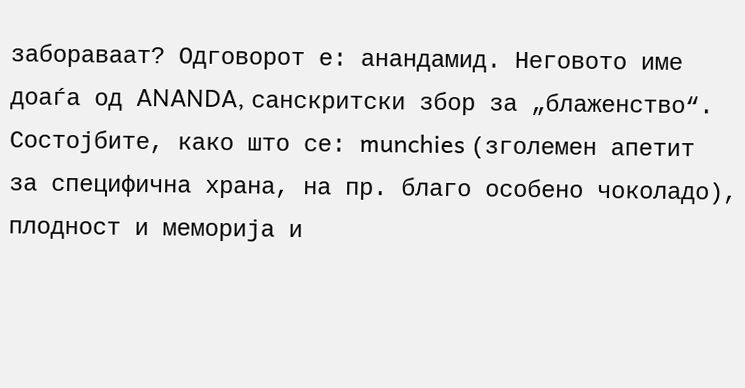забораваат? Одговорот е: анандамид. Неговото име доаѓа од ANANDA, санскритски збор за „блаженство“. Состојбите, како што се: munchies (зголемен апетит за специфична храна, на пр. благо особено чоколадо), плодност и меморија и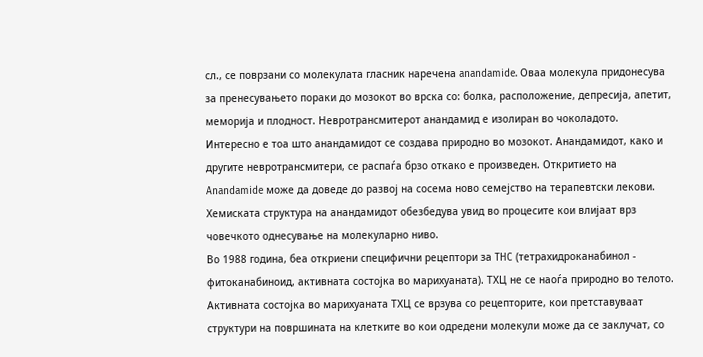сл., се поврзани со молекулата гласник наречена anandamide. Оваа молекула придонесува за пренесувањето пораки до мозокот во врска со: болка, расположение, депресија, апетит, меморија и плодност. Невротрансмитерот анандамид е изолиран во чоколадото. Интересно е тоа што анандамидот се создава природно во мозокот. Анандамидот, како и другите невротрансмитери, се распаѓа брзо откако е произведен. Откритието на Anandamide може да доведе до развој на сосема ново семејство на терапевтски лекови. Хемиската структура на анандамидот обезбедува увид во процесите кои влијаат врз човечкото однесување на молекуларно ниво.
Во 1988 година, беа откриени специфични рецептори за THC (тетрахидроканабинол - фитоканабиноид, активната состојка во марихуаната). ТХЦ не се наоѓа природно во телото. Активната состојка во марихуаната ТХЦ се врзува со рецепторите, кои претставуваат структури на површината на клетките во кои одредени молекули може да се заклучат, со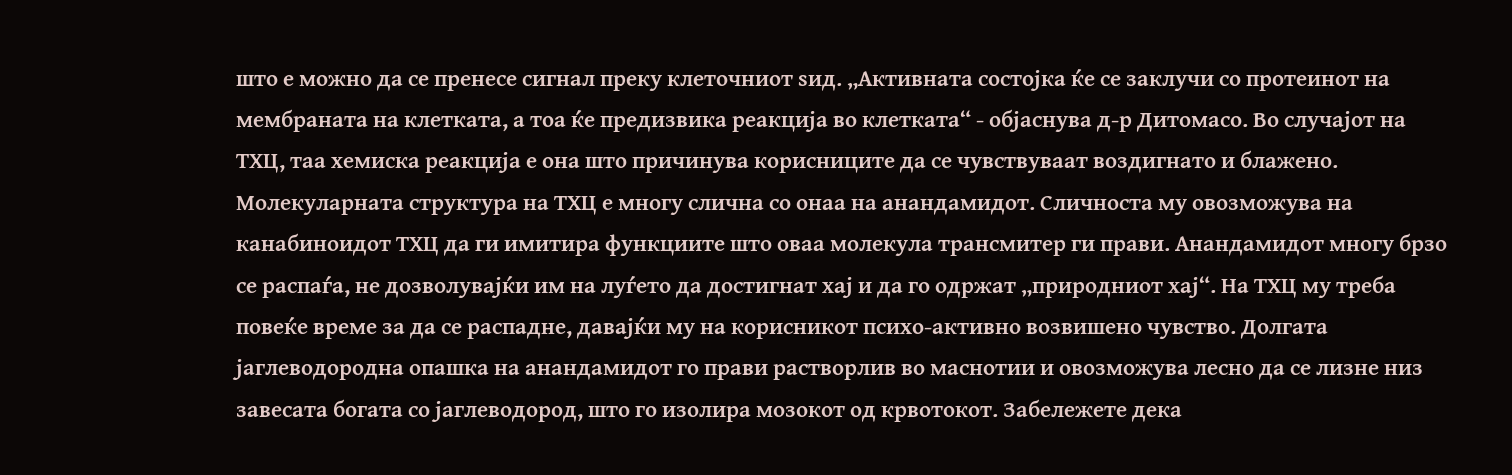што е можно да се пренесе сигнал преку клеточниот ѕид. „Активната состојка ќе се заклучи со протеинот на мембраната на клетката, а тоа ќе предизвика реакција во клетката“ - објаснува д-р Дитомасо. Во случајот на ТХЦ, таа хемиска реакција е она што причинува корисниците да се чувствуваат воздигнато и блажено.
Молекуларната структура на ТХЦ е многу слична со онаа на анандамидот. Сличноста му овозможува на канабиноидот ТХЦ да ги имитира функциите што оваа молекула трансмитер ги прави. Анандамидот многу брзо се распаѓа, не дозволувајќи им на луѓето да достигнат хај и да го одржат „природниот хај“. На ТХЦ му треба повеќе време за да се распадне, давајќи му на корисникот психо-активно возвишено чувство. Долгата јаглеводородна опашка на анандамидот го прави растворлив во маснотии и овозможува лесно да се лизне низ завесата богата со јаглеводород, што го изолира мозокот од крвотокот. Забележете дека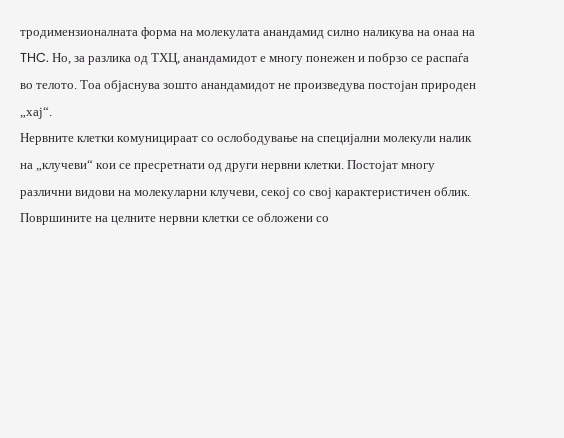тродимензионалната форма на молекулата анандамид силно наликува на онаа на THC. Но, за разлика од ТХЦ, анандамидот е многу понежен и побрзо се распаѓа во телото. Тоа објаснува зошто анандамидот не произведува постојан природен „хај“.
Нервните клетки комуницираат со ослободување на специјални молекули налик на „клучеви“ кои се пресретнати од други нервни клетки. Постојат многу различни видови на молекуларни клучеви, секој со свој карактеристичен облик. Површините на целните нервни клетки се обложени со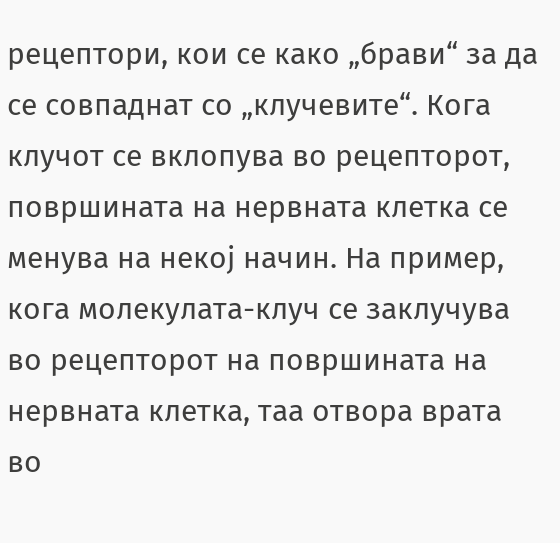рецептори, кои се како „брави“ за да се совпаднат со „клучевите“. Кога клучот се вклопува во рецепторот, површината на нервната клетка се менува на некој начин. На пример, кога молекулата-клуч се заклучува во рецепторот на површината на нервната клетка, таа отвора врата во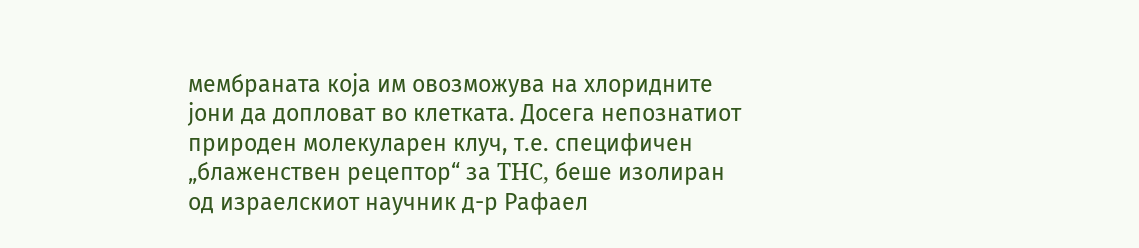мембраната која им овозможува на хлоридните јони да допловат во клетката. Досега непознатиот природен молекуларен клуч, т.е. специфичен „блаженствен рецептор“ за THC, беше изолиран од израелскиот научник д-р Рафаел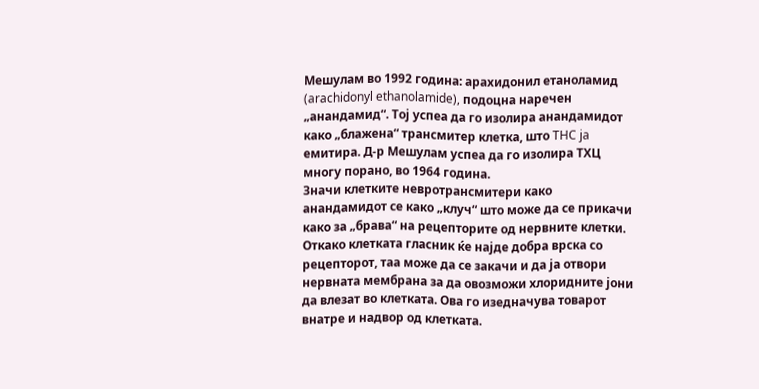Мешулам во 1992 година: арахидонил етаноламид (arachidonyl ethanolamide), подоцна наречен „анандамид“. Тој успеа да го изолира анандамидот како „блажена“ трансмитер клетка, што THC ja емитира. Д-р Мешулам успеа да го изолира ТХЦ многу порано, во 1964 година.
Значи клетките невротрансмитери како анандамидот се како „клуч“ што може да се прикачи како за „брава“ на рецепторите од нервните клетки. Откако клетката гласник ќе најде добра врска со рецепторот, таа може да се закачи и да ја отвори нервната мембрана за да овозможи хлоридните јони да влезат во клетката. Ова го изедначува товарот внатре и надвор од клетката.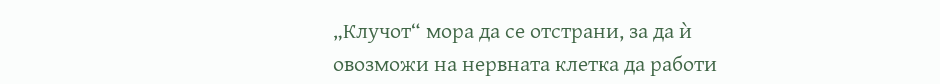„Клучот“ мора да се отстрани, за да ѝ овозможи на нервната клетка да работи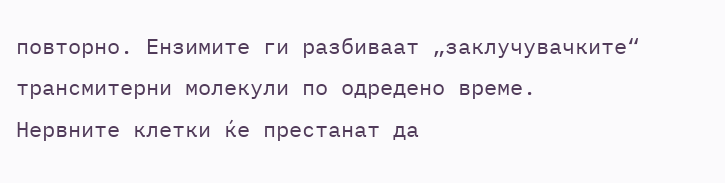повторно. Ензимите ги разбиваат „заклучувачките“ трансмитерни молекули по одредено време. Нервните клетки ќе престанат да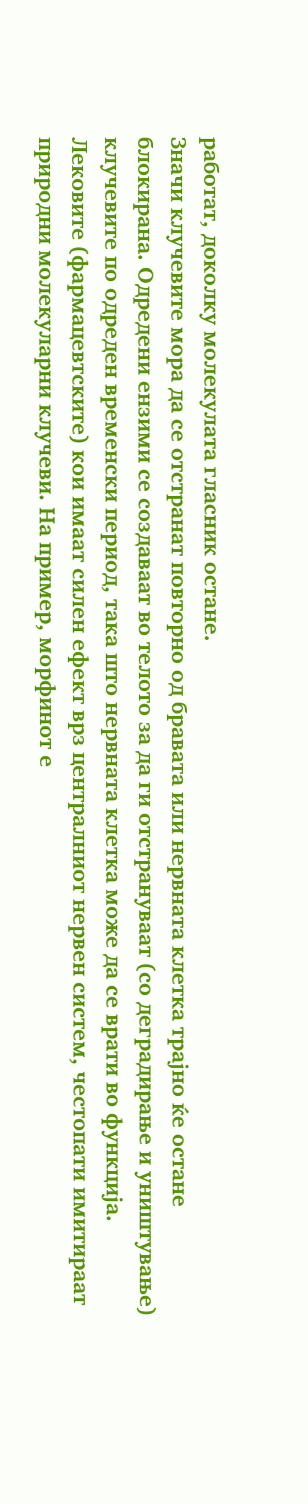работат, доколку молекулата гласник остане.
Значи клучевите мора да се отстранат повторно од бравата или нервната клетка трајно ќе остане блокирана. Одредени ензими се создаваат во телото за да ги отстрануваат (со деградирање и уништување) клучевите по одреден временски период, така што нервната клетка може да се врати во функција. Лековите (фармацевтските) кои имаат силен ефект врз централниот нервен систем, честопати имитираат природни молекуларни клучеви. На пример, морфинот е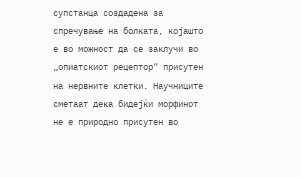супстанца создадена за спречување на болката, којашто е во можност да се заклучи во „опиатскиот рецептор“ присутен на нервните клетки. Научниците сметаат дека бидејќи морфинот не е природно присутен во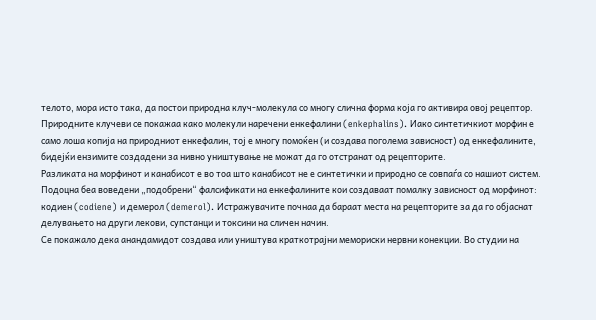телото, мора исто така, да постои природна клуч-молекула со многу слична форма која го активира овој рецептор. Природните клучеви се покажаа како молекули наречени енкефалини (enkephalins). Иако синтетичкиот морфин е само лоша копија на природниот енкефалин, тој е многу помоќен (и создава поголема зависност) од енкефалините, бидејќи ензимите создадени за нивно уништување не можат да го отстранат од рецепторите.
Разликата на морфинот и канабисот е во тоа што канабисот не е синтетички и природно се совпаѓа со нашиот систем. Подоцна беа воведени „подобрени“ фалсификати на енкефалините кои создаваат помалку зависност од морфинот: кодиен (codiene) и демерол (demerol). Истражувачите почнаа да бараат места на рецепторите за да го објаснат делувањето на други лекови, супстанци и токсини на сличен начин.
Се покажало дека анандамидот создава или уништува краткотрајни мемориски нервни конекции. Во студии на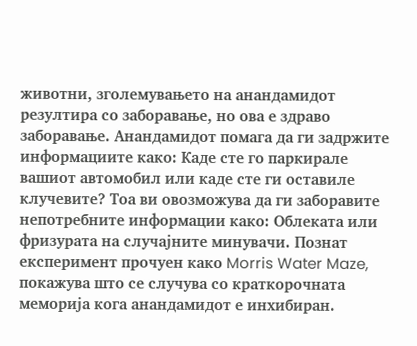животни, зголемувањето на анандамидот резултира со заборавање, но ова е здраво заборавање. Анандамидот помага да ги задржите информациите како: Каде сте го паркирале вашиот автомобил или каде сте ги оставиле клучевите? Тоа ви овозможува да ги заборавите непотребните информации како: Облеката или фризурата на случајните минувачи. Познат експеримент прочуен како Morris Water Maze, покажува што се случува со краткорочната меморија кога анандамидот е инхибиран.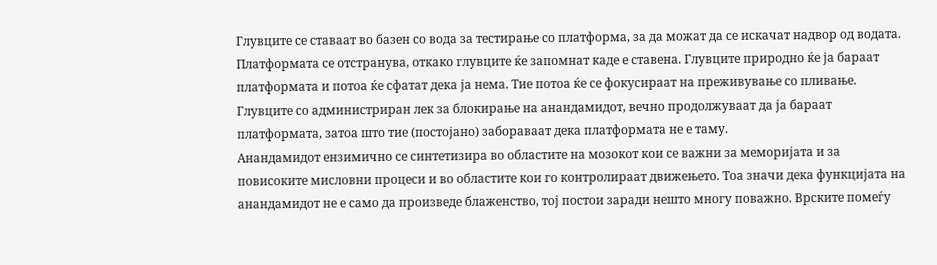Глувците се ставаат во базен со вода за тестирање со платформа, за да можат да се искачат надвор од водата. Платформата се отстранува, откако глувците ќе запомнат каде е ставена. Глувците природно ќе ја бараат платформата и потоа ќе сфатат дека ја нема. Тие потоа ќе се фокусираат на преживување со пливање. Глувците со администриран лек за блокирање на анандамидот, вечно продолжуваат да ја бараат платформата, затоа што тие (постојано) забораваат дека платформата не е таму.
Анандамидот ензимично се синтетизира во областите на мозокот кои се важни за меморијата и за повисоките мисловни процеси и во областите кои го контролираат движењето. Тоа значи дека функцијата на анандамидот не е само да произведе блаженство, тој постои заради нешто многу поважно. Врските помеѓу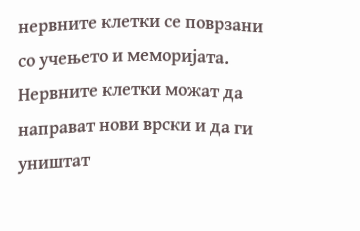нервните клетки се поврзани со учењето и меморијата. Нервните клетки можат да направат нови врски и да ги уништат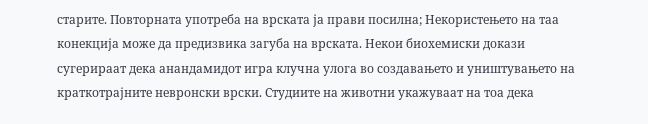старите. Повторната употреба на врската ја прави посилна; Некористењето на таа конекција може да предизвика загуба на врската. Некои биохемиски докази сугерираат дека анандамидот игра клучна улога во создавањето и уништувањето на краткотрајните невронски врски. Студиите на животни укажуваат на тоа дека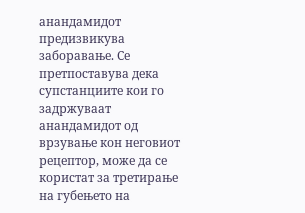анандамидот предизвикува заборавање. Се претпоставува дека супстанциите кои го задржуваат анандамидот од врзување кон неговиот рецептор, може да се користат за третирање на губењето на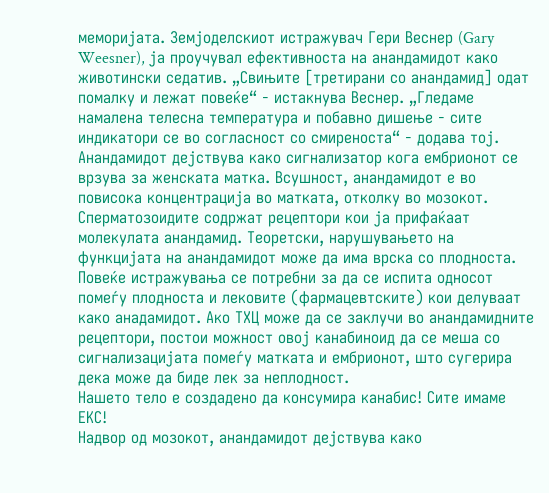меморијата. Земјоделскиот истражувач Гери Веснер (Gary Weesner), ја проучувал ефективноста на анандамидот како животински седатив. „Свињите [третирани со анандамид] одат помалку и лежат повеќе“ - истакнува Веснер. „Гледаме намалена телесна температура и побавно дишење - сите индикатори се во согласност со смиреноста“ - додава тој.
Анандамидот дејствува како сигнализатор кога ембрионот се врзува за женската матка. Всушност, анандамидот е во повисока концентрација во матката, отколку во мозокот. Сперматозоидите содржат рецептори кои ја прифаќаат молекулата анандамид. Теоретски, нарушувањето на функцијата на анандамидот може да има врска со плодноста. Повеќе истражувања се потребни за да се испита односот помеѓу плодноста и лековите (фармацевтските) кои делуваат како анадамидот. Ако ТХЦ може да се заклучи во анандамидните рецептори, постои можност овој канабиноид да се меша со сигнализацијата помеѓу матката и ембрионот, што сугерира дека може да биде лек за неплодност.
Нашето тело е создадено да консумира канабис! Сите имаме ЕКС!
Надвор од мозокот, анандамидот дејствува како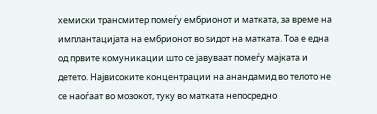хемиски трансмитер помеѓу ембрионот и матката, за време на имплантацијата на ембрионот во ѕидот на матката. Тоа е една од првите комуникации што се јавуваат помеѓу мајката и детето. Највисоките концентрации на анандамид во телото не се наоѓаат во мозокот, туку во матката непосредно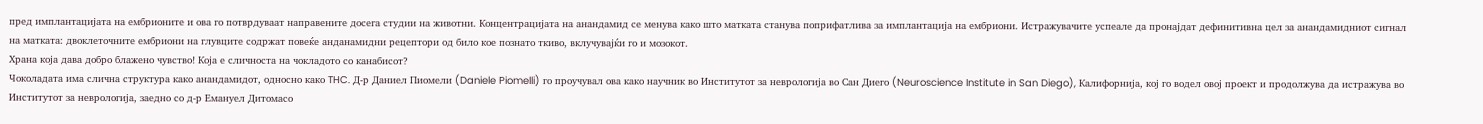пред имплантацијата на ембрионите и ова го потврдуваат направените досега студии на животни. Концентрацијата на анандамид се менува како што матката станува поприфатлива за имплантација на ембриони. Истражувачите успеале да пронајдат дефинитивна цел за анандамидниот сигнал на матката: двоклеточните ембриони на глувците содржат повеќе анданамидни рецептори од било кое познато ткиво, вклучувајќи го и мозокот.
Храна која дава добро блажено чувство! Која е сличноста на чокладото со канабисот?
Чоколадата има слична структура како анандамидот, односно како THC. Д-р Даниел Пиомели (Daniele Piomelli) го проучувал ова како научник во Институтот за неврологија во Сан Диего (Neuroscience Institute in San Diego), Калифорнија, кој го водел овој проект и продолжува да истражува во Институтот за неврологија, заедно со д-р Емануел Дитомасо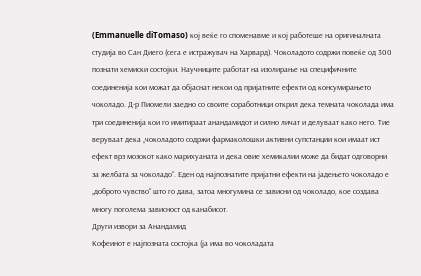(Emmanuelle diTomaso) кој веќе го споменавме и кој работеше на оригиналната студија во Сан Диего (сега е истражувач на Харвард). Чоколадото содржи повеќе од 300 познати хемиски состојки. Научниците работат на изолирање на специфичните соединенија кои можат да објаснат некои од пријатните ефекти од консумирањето чоколадо. Д-р Пиомели заедно со своите соработници открил дека темната чоколада има три соединенија кои го имитираат анандамидот и силно личат и делуваат како него. Тие веруваат дека „чоколадото содржи фармаколошки активни супстанции кои имаат ист ефект врз мозокот како марихуаната и дека овие хемикалии може да бидат одговорни за желбата за чоколадо“. Еден од најпознатите пријатни ефекти на јадењето чоколадо е „доброто чувство“ што го дава, затоа многумина се зависни од чоколадо, кое создава многу поголема зависност од канабисот.
Други извори за Анандамид
Кофеинот е најпозната состојка (ја има во чоколадата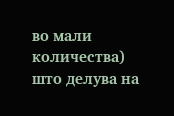во мали количества) што делува на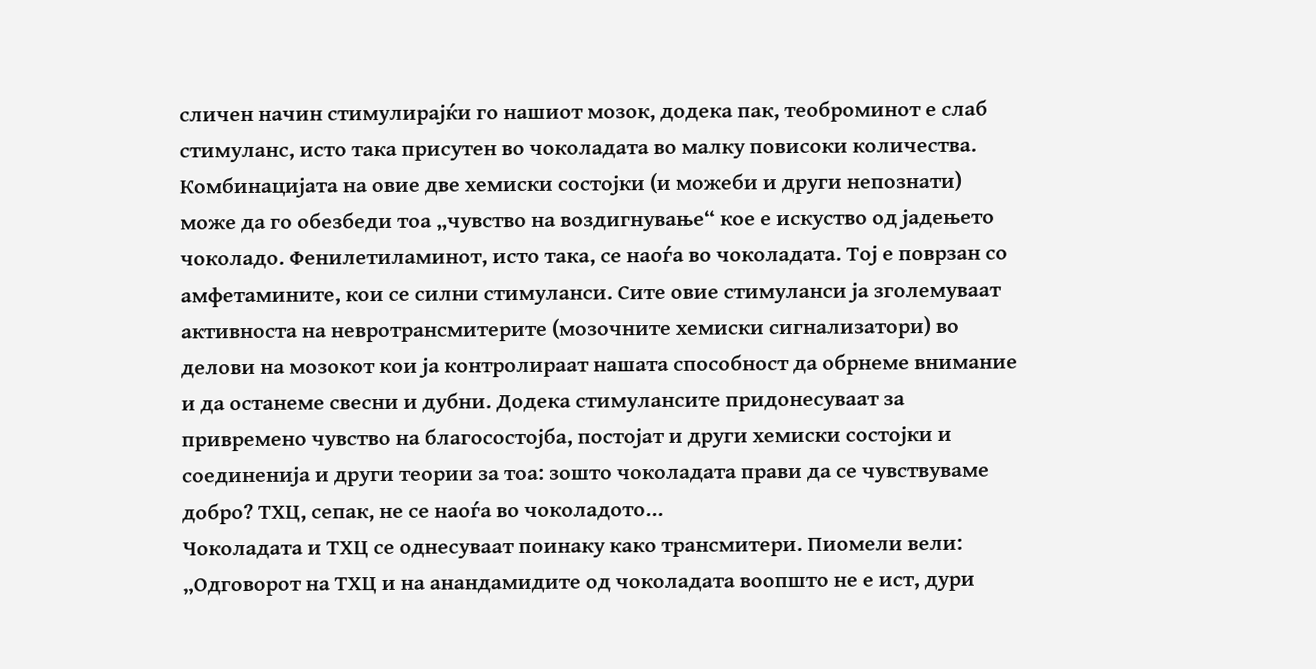сличен начин стимулирајќи го нашиот мозок, додека пак, теоброминот е слаб стимуланс, исто така присутен во чоколадата во малку повисоки количества. Комбинацијата на овие две хемиски состојки (и можеби и други непознати) може да го обезбеди тоа „чувство на воздигнување“ кое е искуство од јадењето чоколадо. Фенилетиламинот, исто така, се наоѓа во чоколадата. Тој е поврзан со амфетамините, кои се силни стимуланси. Сите овие стимуланси ја зголемуваат активноста на невротрансмитерите (мозочните хемиски сигнализатори) во делови на мозокот кои ја контролираат нашата способност да обрнеме внимание и да останеме свесни и дубни. Додека стимулансите придонесуваат за привремено чувство на благосостојба, постојат и други хемиски состојки и соединенија и други теории за тоа: зошто чоколадата прави да се чувствуваме добро? ТХЦ, сепак, не се наоѓа во чоколадото...
Чоколадата и ТХЦ се однесуваат поинаку како трансмитери. Пиомели вели: „Одговорот на ТХЦ и на анандамидите од чоколадата воопшто не е ист, дури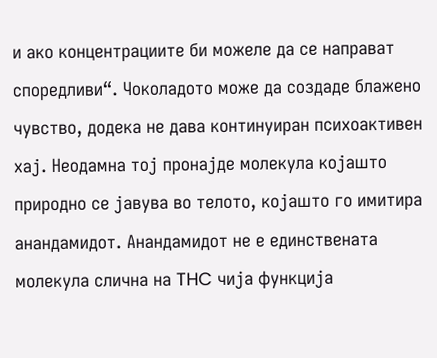и ако концентрациите би можеле да се направат споредливи“. Чоколадото може да создаде блажено чувство, додека не дава континуиран психоактивен хај. Неодамна тој пронајде молекула којашто природно се јавува во телото, којашто го имитира анандамидот. Анандамидот не е единствената молекула слична на THC чија функција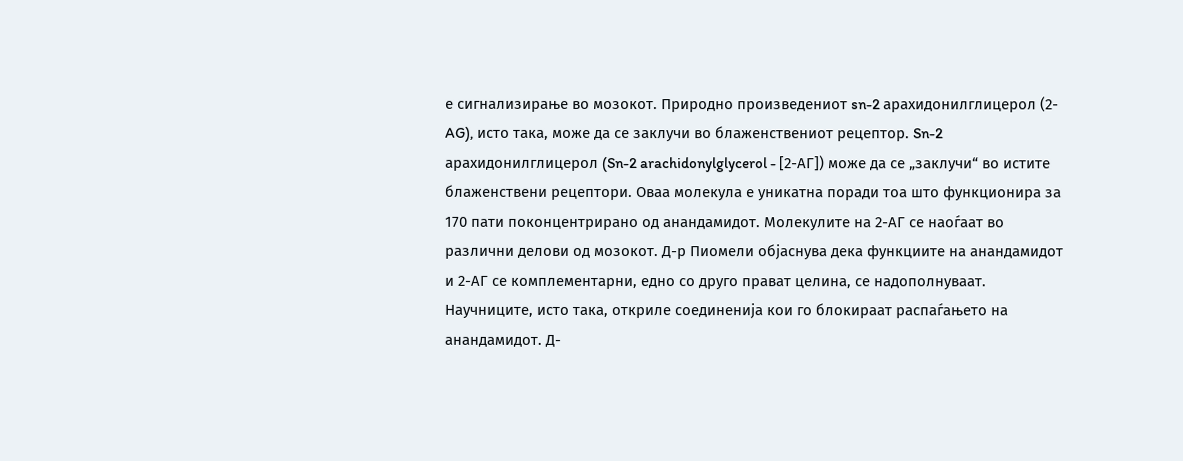е сигнализирање во мозокот. Природно произведениот sn-2 арахидонилглицерол (2-AG), исто така, може да се заклучи во блаженствениот рецептор. Sn-2 арахидонилглицерол (Sn-2 arachidonylglycerol - [2-АГ]) може да се „заклучи“ во истите блаженствени рецептори. Оваа молекула е уникатна поради тоа што функционира за 170 пати поконцентрирано од анандамидот. Молекулите на 2-АГ се наоѓаат во различни делови од мозокот. Д-р Пиомели објаснува дека функциите на анандамидот и 2-АГ се комплементарни, едно со друго прават целина, се надополнуваат.
Научниците, исто така, откриле соединенија кои го блокираат распаѓањето на анандамидот. Д-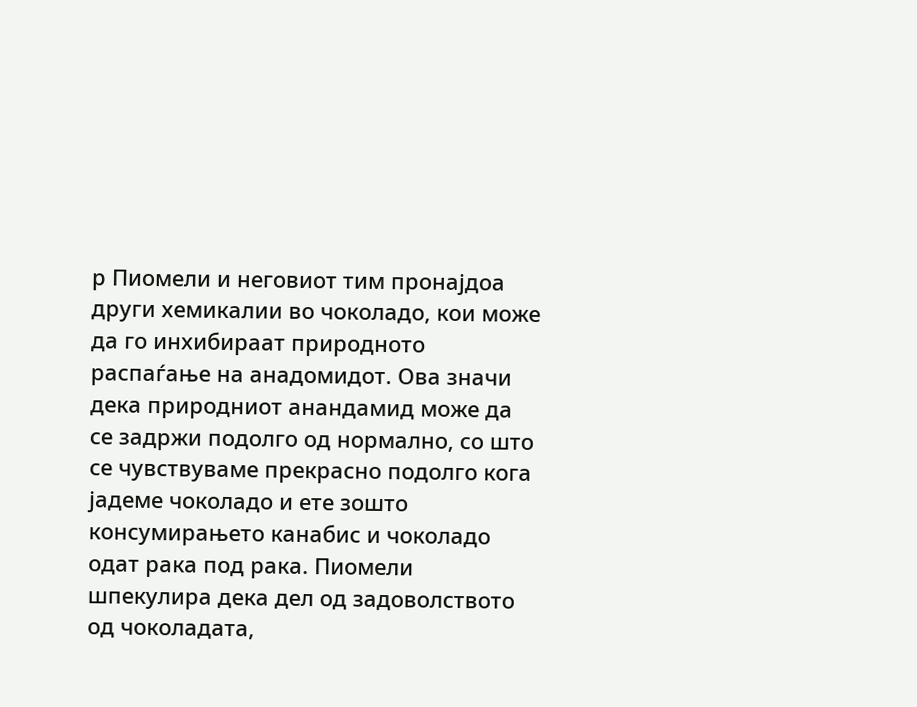р Пиомели и неговиот тим пронајдоа други хемикалии во чоколадо, кои може да го инхибираат природното распаѓање на анадомидот. Ова значи дека природниот анандамид може да се задржи подолго од нормално, со што се чувствуваме прекрасно подолго кога јадеме чоколадо и ете зошто консумирањето канабис и чоколадо одат рака под рака. Пиомели шпекулира дека дел од задоволството од чоколадата,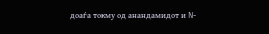доаѓа токму од анандамидот и N-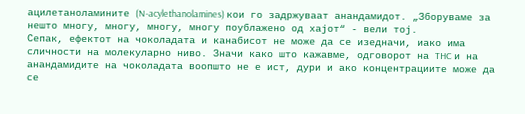ацилетаноламините (N-acylethanolamines) кои го задржуваат анандамидот. „Зборуваме за нешто многу, многу, многу, многу поублажено од хајот“ - вели тој.
Сепак, ефектот на чоколадата и канабисот не може да се изедначи, иако има сличности на молекуларно ниво. Значи како што кажавме, одговорот на THC и на анандамидите на чоколадата воопшто не е ист, дури и ако концентрациите може да се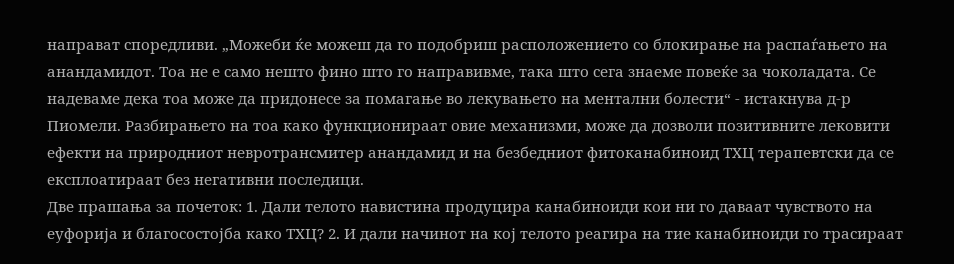направат споредливи. „Можеби ќе можеш да го подобриш расположението со блокирање на распаѓањето на анандамидот. Тоа не е само нешто фино што го направивме, така што сега знаеме повеќе за чоколадата. Се надеваме дека тоа може да придонесе за помагање во лекувањето на ментални болести“ - истакнува д-р Пиомели. Разбирањето на тоа како функционираат овие механизми, може да дозволи позитивните лековити ефекти на природниот невротрансмитер анандамид и на безбедниот фитоканабиноид ТХЦ терапевтски да се експлоатираат без негативни последици.
Две прашања за почеток: 1. Дали телото навистина продуцира канабиноиди кои ни го даваат чувството на еуфорија и благосостојба како ТХЦ? 2. И дали начинот на кој телото реагира на тие канабиноиди го трасираат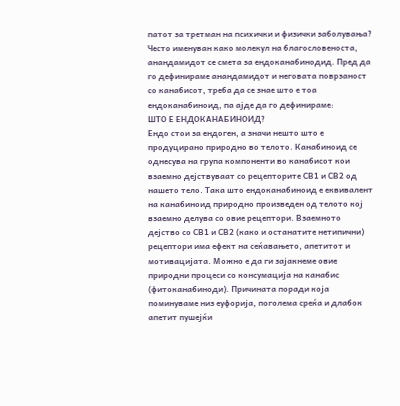патот за третман на психички и физички заболувања?
Често именуван како молекул на благословеноста, анандамидот се смета за ендоканабинодид. Пред да го дефинираме анандамидот и неговата поврзаност со канабисот, треба да се знае што е тоа ендоканабиноид, па ајде да го дефинираме:
ШТО Е ЕНДОКАНАБИНОИД?
Ендо стои за ендоген, а значи нешто што е продуцирано природно во телото. Канабиноид се однесува на група компоненти во канабисот кои взаемно дејствуваат со рецепторите СВ1 и СВ2 од нашето тело. Така што ендоканабиноид е еквивалент на канабиноид природно произведен од телото кој взаемно делува со овие рецептори. Взаемното дејство со СВ1 и СВ2 (како и останатите нетипични) рецептори има ефект на сеќавањето, апетитот и мотивацијата. Можно е да ги зајакнеме овие природни процеси со консумација на канабис (фитоканабиноди). Причината поради која поминуваме низ еуфорија, поголема среќа и длабок апетит пушејќи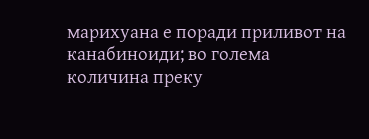марихуана е поради приливот на канабиноиди; во голема количина преку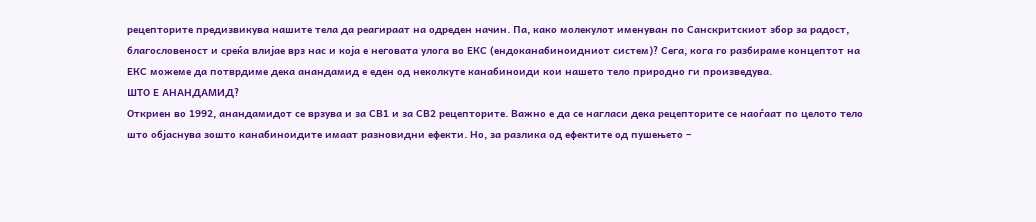рецепторите предизвикува нашите тела да реагираат на одреден начин. Па, како молекулот именуван по Санскритскиот збор за радост, благословеност и среќа влијае врз нас и која е неговата улога во ЕКС (ендоканабиноидниот систем)? Сега, кога го разбираме концептот на ЕКС можеме да потврдиме дека анандамид е еден од неколкуте канабиноиди кои нашето тело природно ги произведува.
ШТО Е АНАНДАМИД?
Откриен во 1992, анандамидот се врзува и за СВ1 и за СВ2 рецепторите. Важно е да се нагласи дека рецепторите се наоѓаат по целото тело што објаснува зошто канабиноидите имаат разновидни ефекти. Но, за разлика од ефектите од пушењето –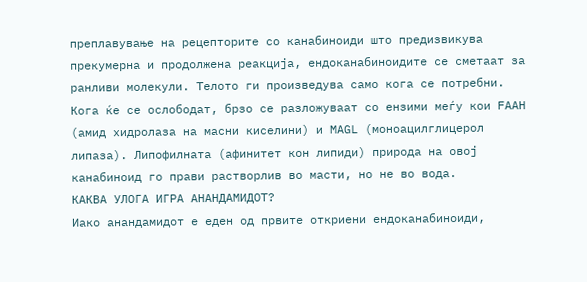преплавување на рецепторите со канабиноиди што предизвикува прекумерна и продолжена реакција, ендоканабиноидите се сметаат за ранливи молекули. Телото ги произведува само кога се потребни. Кога ќе се ослободат, брзо се разложуваат со ензими меѓу кои FAAH (амид хидролаза на масни киселини) и MAGL (моноацилглицерол липаза). Липофилната (афинитет кон липиди) природа на овој канабиноид го прави растворлив во масти, но не во вода.
КАКВА УЛОГА ИГРА АНАНДАМИДОТ?
Иако анандамидот е еден од првите откриени ендоканабиноиди,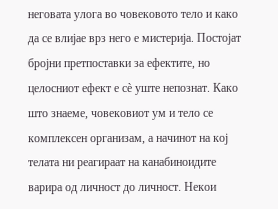неговата улога во човековото тело и како да се влијае врз него е мистерија. Постојат бројни претпоставки за ефектите, но целосниот ефект е сè уште непознат. Како што знаеме, човековиот ум и тело се комплексен организам, а начинот на кој телата ни реагираат на канабиноидите варира од личност до личност. Некои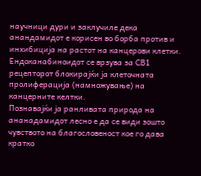научници дури и заклучиле дека анандамидот е корисен во борба против и инхибиција на растот на канцерови клетки. Ендоканабиноидот се врзува за СВ1 рецепторот блокирајќи ја клеточната пролиферација (намножување) на канцерните келтки.
Познавајќи ја ранливата природа на ананадамидот лесно е да се види зошто чувството на благословеност кое го дава кратко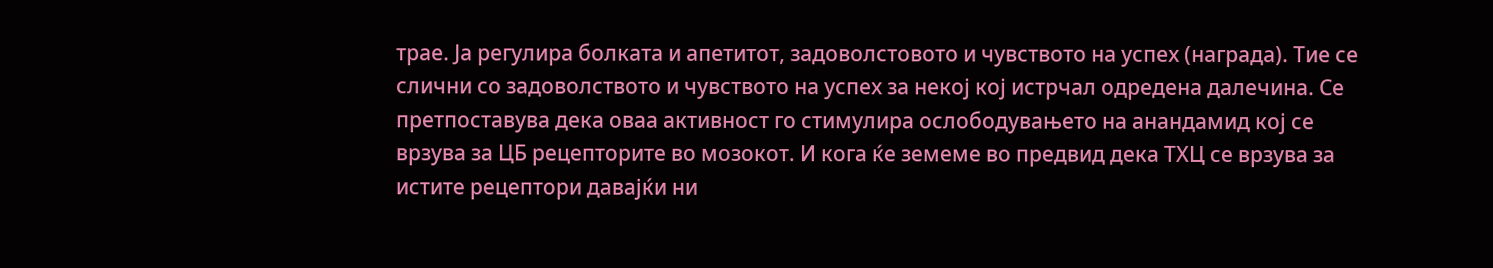трае. Ја регулира болката и апетитот, задоволстовото и чувството на успех (награда). Тие се слични со задоволството и чувството на успех за некој кој истрчал одредена далечина. Се претпоставува дека оваа активност го стимулира ослободувањето на анандамид кој се врзува за ЦБ рецепторите во мозокот. И кога ќе земеме во предвид дека ТХЦ се врзува за истите рецептори давајќи ни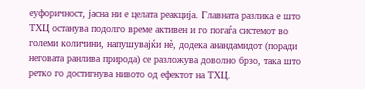еуфоричност, јасна ни е целата реакција. Главната разлика е што ТХЦ останува подолго време активен и го погаѓа системот во големи количини, напушувајќи нè, додека анандамидот (поради неговата ранлива природа) се разложува доволно брзо, така што ретко го достигнува нивото од ефектот на ТХЦ.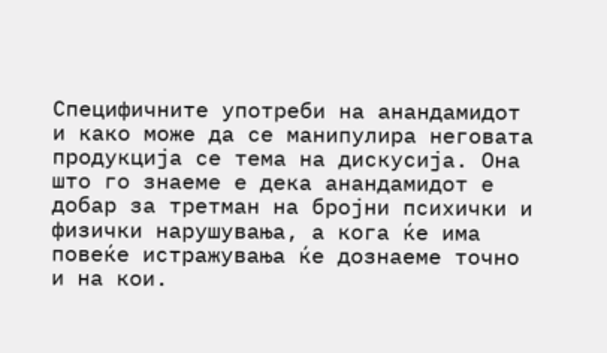Специфичните употреби на анандамидот и како може да се манипулира неговата продукција се тема на дискусија. Она што го знаеме е дека анандамидот е добар за третман на бројни психички и физички нарушувања, а кога ќе има повеќе истражувања ќе дознаеме точно и на кои.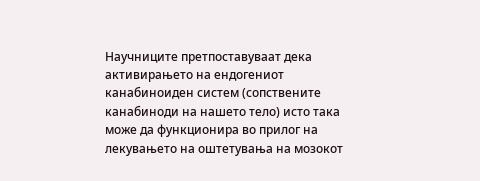Научниците претпоставуваат дека активирањето на ендогениот канабиноиден систем (сопствените канабиноди на нашето тело) исто така може да функционира во прилог на лекувањето на оштетувања на мозокот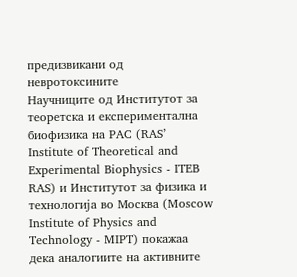предизвикани од невротоксините
Научниците од Институтот за теоретска и експериментална биофизика на РАС (RAS’ Institute of Theoretical and Experimental Biophysics - ITEB RAS) и Институтот за физика и технологија во Москва (Moscow Institute of Physics and Technology - MIPT) покажаа дека аналогиите на активните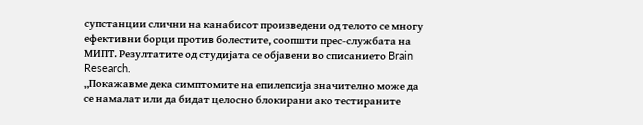супстанции слични на канабисот произведени од телото се многу ефективни борци против болестите, соопшти прес-службата на МИПТ. Резултатите од студијата се објавени во списанието Brain Research.
„Покажавме дека симптомите на епилепсија значително може да се намалат или да бидат целосно блокирани ако тестираните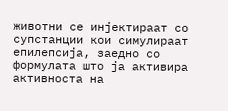животни се инјектираат со супстанции кои симулираат епилепсија, заедно со формулата што ја активира активноста на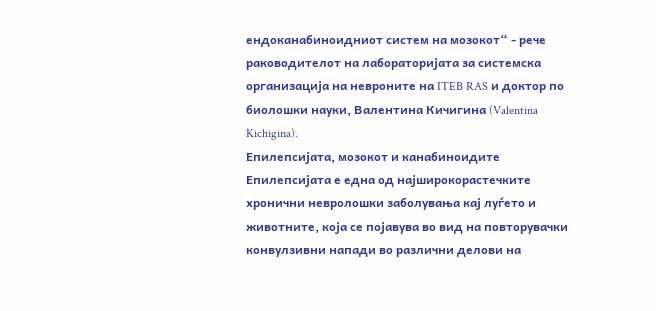ендоканабиноидниот систем на мозокот“ - рече раководителот на лабораторијата за системска организација на невроните на ITEB RAS и доктор по биолошки науки, Валентина Кичигина (Valentina Kichigina).
Епилепсијата, мозокот и канабиноидите
Епилепсијата е една од најширокорастечките хронични невролошки заболувања кај луѓето и животните, која се појавува во вид на повторувачки конвулзивни напади во различни делови на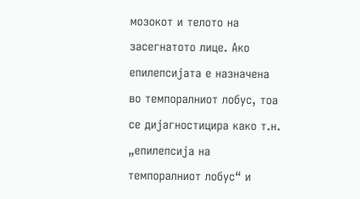мозокот и телото на засегнатото лице. Ако епилепсијата е назначена во темпоралниот лобус, тоа се дијагностицира како т.н. „епилепсија на темпоралниот лобус“ и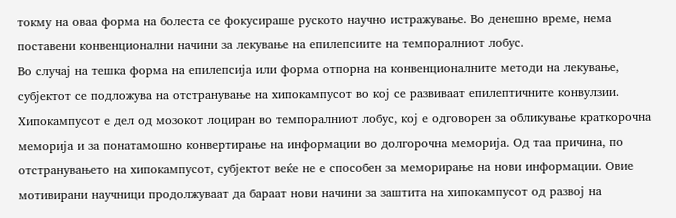токму на оваа форма на болеста се фокусираше руското научно истражување. Во денешно време, нема поставени конвенционални начини за лекување на епилепсиите на темпоралниот лобус.
Во случај на тешка форма на епилепсија или форма отпорна на конвенционалните методи на лекување, субјектот се подложува на отстранување на хипокампусот во кој се развиваат епилептичните конвулзии. Хипокампусот е дел од мозокот лоциран во темпоралниот лобус, кој е одговорен за обликување краткорочна меморија и за понатамошно конвертирање на информации во долгорочна меморија. Од таа причина, по отстранувањето на хипокампусот, субјектот веќе не е способен за меморирање на нови информации. Овие мотивирани научници продолжуваат да бараат нови начини за заштита на хипокампусот од развој на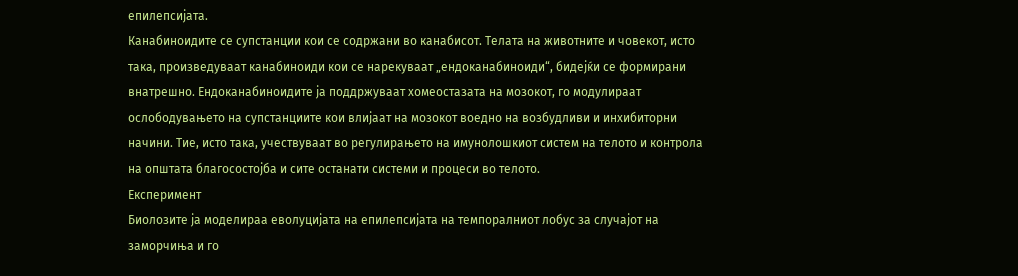епилепсијата.
Канабиноидите се супстанции кои се содржани во канабисот. Телата на животните и човекот, исто така, произведуваат канабиноиди кои се нарекуваат „ендоканабиноиди“, бидејќи се формирани внатрешно. Ендоканабиноидите ја поддржуваат хомеостазата на мозокот, го модулираат ослободувањето на супстанциите кои влијаат на мозокот воедно на возбудливи и инхибиторни начини. Тие, исто така, учествуваат во регулирањето на имунолошкиот систем на телото и контрола на општата благосостојба и сите останати системи и процеси во телото.
Експеримент
Биолозите ја моделираа еволуцијата на епилепсијата на темпоралниот лобус за случајот на заморчиња и го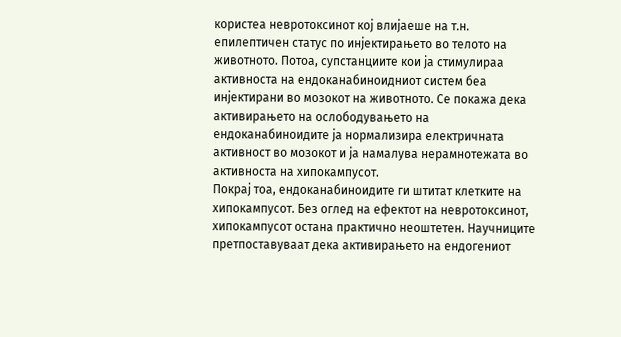користеа невротоксинот кој влијаеше на т.н. епилептичен статус по инјектирањето во телото на животното. Потоа, супстанциите кои ја стимулираа активноста на ендоканабиноидниот систем беа инјектирани во мозокот на животното. Се покажа дека активирањето на ослободувањето на ендоканабиноидите ја нормализира електричната активност во мозокот и ја намалува нерамнотежата во активноста на хипокампусот.
Покрај тоа, ендоканабиноидите ги штитат клетките на хипокампусот. Без оглед на ефектот на невротоксинот, хипокампусот остана практично неоштетен. Научниците претпоставуваат дека активирањето на ендогениот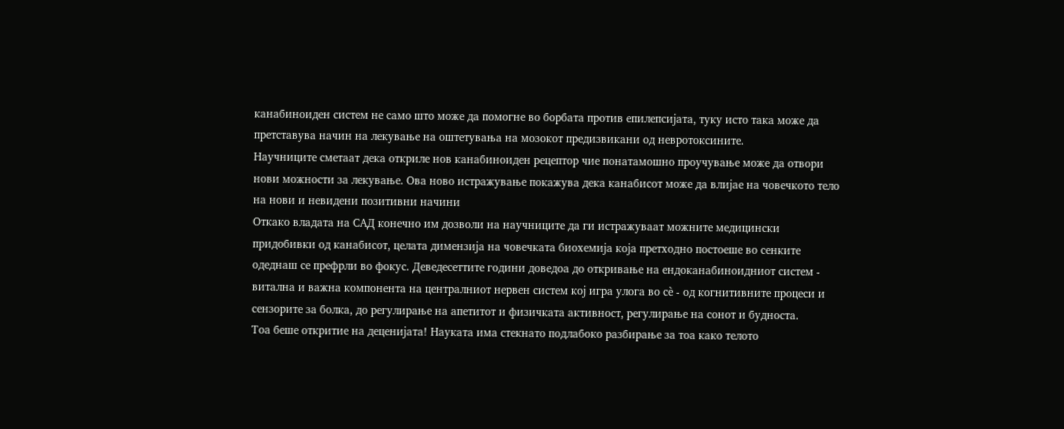канабиноиден систем не само што може да помогне во борбата против епилепсијата, туку исто така може да претставува начин на лекување на оштетувања на мозокот предизвикани од невротоксините.
Научниците сметаат дека откриле нов канабиноиден рецептор чие понатамошно проучување може да отвори нови можности за лекување. Ова ново истражување покажува дека канабисот може да влијае на човечкото тело на нови и невидени позитивни начини
Откако владата на САД конечно им дозволи на научниците да ги истражуваат можните медицински придобивки од канабисот, целата димензија на човечката биохемија која претходно постоеше во сенките одеднаш се префрли во фокус. Деведесеттите години доведоа до откривање на ендоканабиноидниот систем - витална и важна компонента на централниот нервен систем кој игра улога во сè - од когнитивните процеси и сензорите за болка, до регулирање на апетитот и физичката активност, регулирање на сонот и будноста.
Тоа беше откритие на деценијата! Науката има стекнато подлабоко разбирање за тоа како телото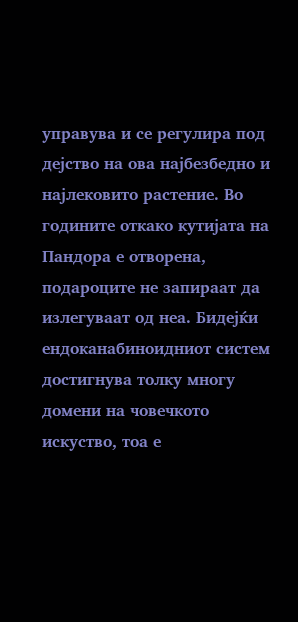управува и се регулира под дејство на ова најбезбедно и најлековито растение. Во годините откако кутијата на Пандора е отворена, подароците не запираат да излегуваат од неа. Бидејќи ендоканабиноидниот систем достигнува толку многу домени на човечкото искуство, тоа е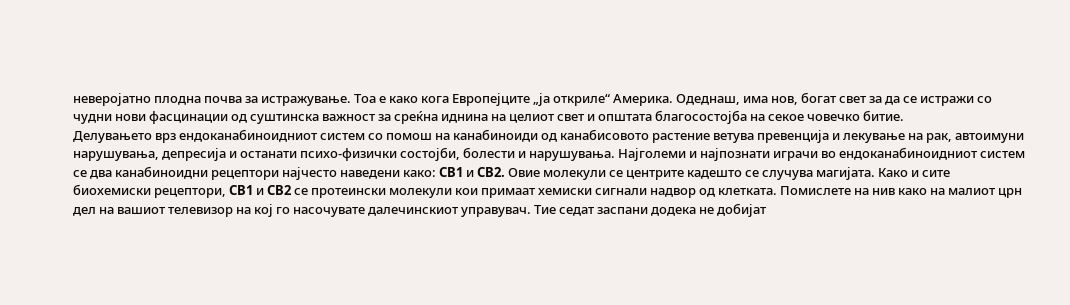неверојатно плодна почва за истражување. Тоа е како кога Европејците „ја откриле“ Америка. Одеднаш, има нов, богат свет за да се истражи со чудни нови фасцинации од суштинска важност за среќна иднина на целиот свет и општата благосостојба на секое човечко битие.
Делувањето врз ендоканабиноидниот систем со помош на канабиноиди од канабисовото растение ветува превенција и лекување на рак, автоимуни нарушувања, депресија и останати психо-физички состојби, болести и нарушувања. Најголеми и најпознати играчи во ендоканабиноидниот систем се два канабиноидни рецептори најчесто наведени како: CB1 и CB2. Овие молекули се центрите кадешто се случува магијата. Како и сите биохемиски рецептори, CB1 и CB2 се протеински молекули кои примаат хемиски сигнали надвор од клетката. Помислете на нив како на малиот црн дел на вашиот телевизор на кој го насочувате далечинскиот управувач. Тие седат заспани додека не добијат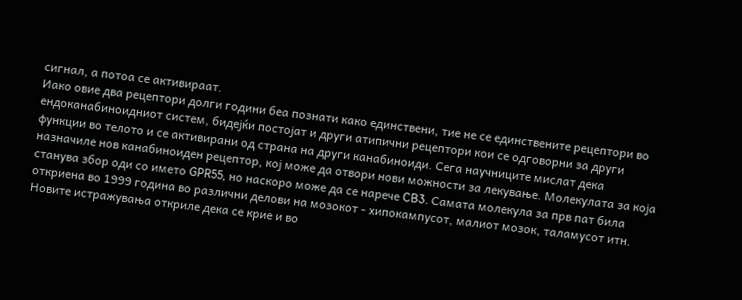сигнал, а потоа се активираат.
Иако овие два рецептори долги години беа познати како единствени, тие не се единствените рецептори во ендоканабиноидниот систем, бидејќи постојат и други атипични рецептори кои се одговорни за други функции во телото и се активирани од страна на други канабиноиди. Сега научниците мислат дека назначиле нов канабиноиден рецептор, кој може да отвори нови можности за лекување. Молекулата за која станува збор оди со името GPR55, но наскоро може да се нарече CB3. Самата молекула за прв пат била откриена во 1999 година во различни делови на мозокот - хипокампусот, малиот мозок, таламусот итн. Новите истражувања откриле дека се крие и во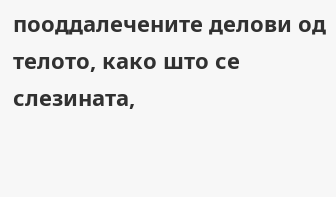пооддалечените делови од телото, како што се слезината,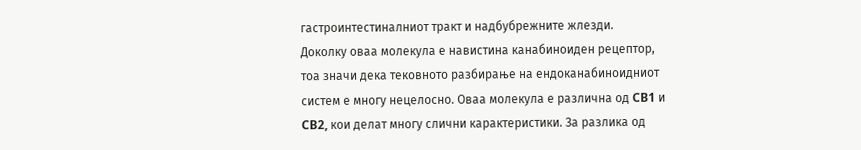гастроинтестиналниот тракт и надбубрежните жлезди.
Доколку оваа молекула е навистина канабиноиден рецептор, тоа значи дека тековното разбирање на ендоканабиноидниот систем е многу нецелосно. Оваа молекула е различна од CB1 и CB2, кои делат многу слични карактеристики. За разлика од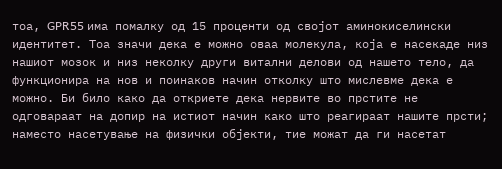тоа, GPR55 има помалку од 15 проценти од својот аминокиселински идентитет. Тоа значи дека е можно оваа молекула, која е насекаде низ нашиот мозок и низ неколку други витални делови од нашето тело, да функционира на нов и поинаков начин отколку што мислевме дека е можно. Би било како да откриете дека нервите во прстите не одговараат на допир на истиот начин како што реагираат нашите прсти; наместо насетување на физички објекти, тие можат да ги насетат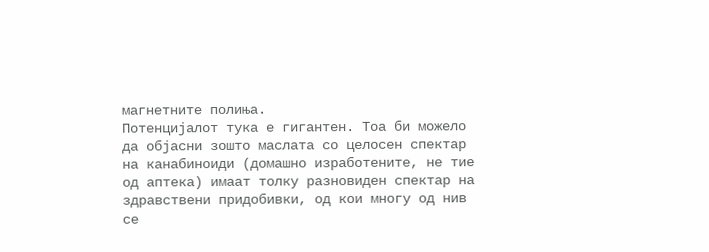магнетните полиња.
Потенцијалот тука е гигантен. Тоа би можело да објасни зошто маслата со целосен спектар на канабиноиди (домашно изработените, не тие од аптека) имаат толку разновиден спектар на здравствени придобивки, од кои многу од нив се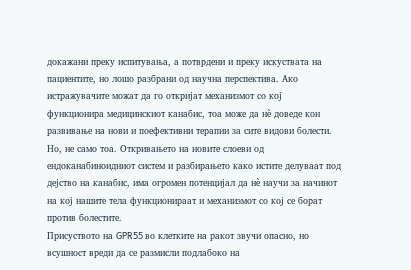докажани преку испитувања, а потврдени и преку искуствата на пациентите, но лошо разбрани од научна перспектива. Ако истражувачите можат да го откријат механизмот со кој функционира медицинскиот канабис, тоа може да нè доведе кон развивање на нови и поефективни терапии за сите видови болести. Но, не само тоа. Откривањето на новите слоеви од ендоканабиноидниот систем и разбирањето како истите делуваат под дејство на канабис, има огромен потенцијал да нè научи за начинот на кој нашите тела функционираат и механизмот со кој се борат против болестите.
Присуството на GPR55 во клетките на ракот звучи опасно, но всушност вреди да се размисли подлабоко на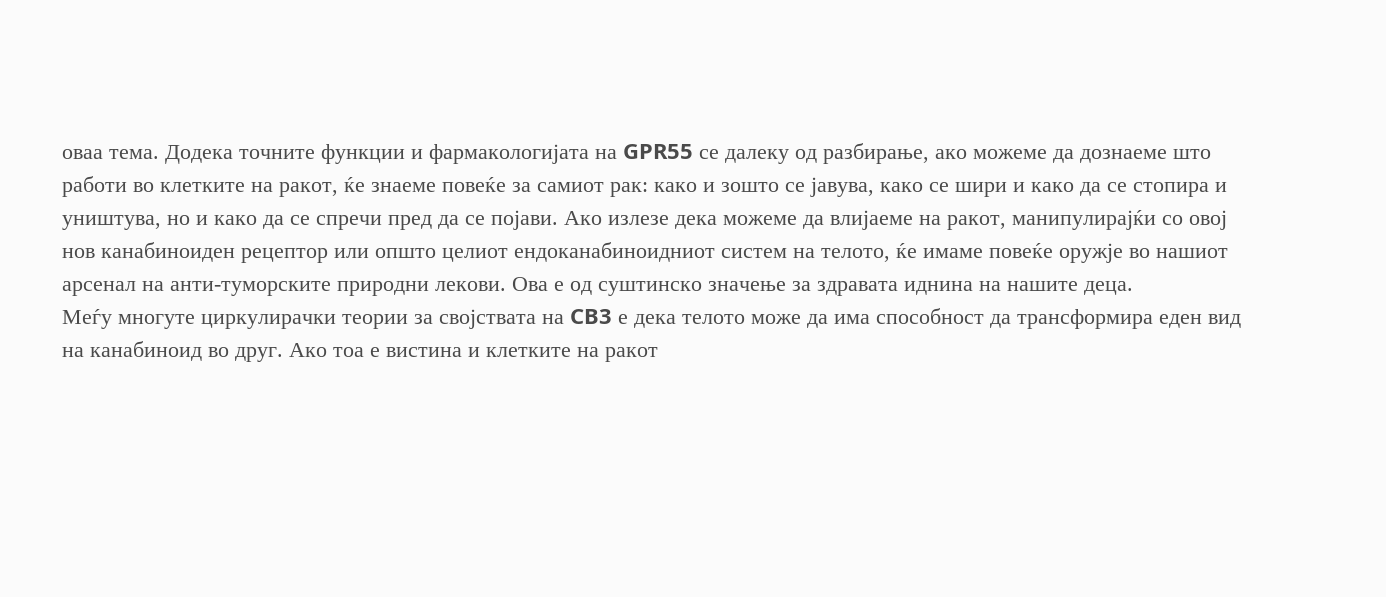оваа тема. Додека точните функции и фармакологијата на GPR55 се далеку од разбирање, ако можеме да дознаеме што работи во клетките на ракот, ќе знаеме повеќе за самиот рак: како и зошто се јавува, како се шири и како да се стопира и уништува, но и како да се спречи пред да се појави. Ако излезе дека можеме да влијаеме на ракот, манипулирајќи со овој нов канабиноиден рецептор или општо целиот ендоканабиноидниот систем на телото, ќе имаме повеќе оружје во нашиот арсенал на анти-туморските природни лекови. Ова е од суштинско значење за здравата иднина на нашите деца.
Меѓу многуте циркулирачки теории за својствата на CB3 е дека телото може да има способност да трансформира еден вид на канабиноид во друг. Ако тоа е вистина и клетките на ракот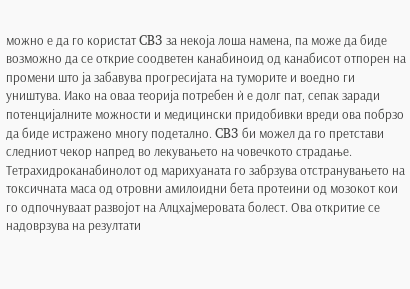можно е да го користат CB3 за некоја лоша намена, па може да биде возможно да се открие соодветен канабиноид од канабисот отпорен на промени што ја забавува прогресијата на туморите и воедно ги уништува. Иако на оваа теорија потребен ѝ е долг пат, сепак заради потенцијалните можности и медицински придобивки вреди ова побрзо да биде истражено многу подетално. CB3 би можел да го претстави следниот чекор напред во лекувањето на човечкото страдање.
Тетрахидроканабинолот од марихуаната го забрзува отстранувањето на токсичната маса од отровни амилоидни бета протеини од мозокот кои го одпочнуваат развојот на Алцхајмеровата болест. Ова откритие се надоврзува на резултати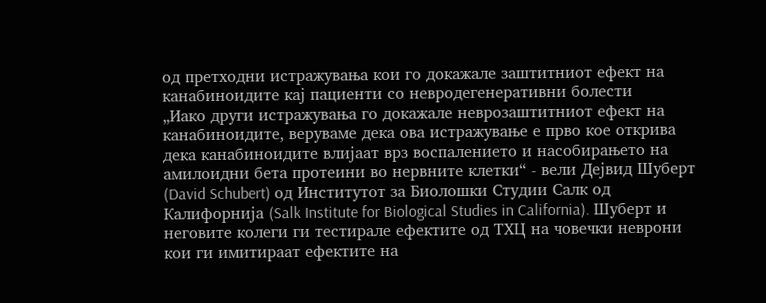од претходни истражувања кои го докажале заштитниот ефект на канабиноидите кај пациенти со невродегенеративни болести
„Иако други истражувања го докажале неврозаштитниот ефект на канабиноидите, веруваме дека ова истражување е прво кое открива дека канабиноидите влијаат врз воспалението и насобирањето на амилоидни бета протеини во нервните клетки“ - вели Дејвид Шуберт (David Schubert) од Институтот за Биолошки Студии Салк од Калифорнија (Salk Institute for Biological Studies in California). Шуберт и неговите колеги ги тестирале ефектите од ТХЦ на човечки неврони кои ги имитираат ефектите на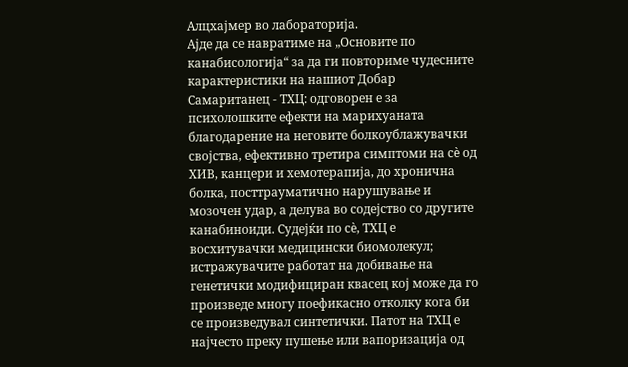Алцхајмер во лабораторија.
Ајде да се навратиме на „Основите по канабисологија“ за да ги повториме чудесните карактеристики на нашиот Добар Самаританец - ТХЦ: одговорен е за психолошките ефекти на марихуаната благодарение на неговите болкоублажувачки својства, ефективно третира симптоми на сè од ХИВ, канцери и хемотерапија, до хронична болка, посттрауматично нарушување и мозочен удар, а делува во содејство со другите канабиноиди. Судејќи по сè, ТХЦ е восхитувачки медицински биомолекул; истражувачите работат на добивање на генетички модифициран квасец кој може да го произведе многу поефикасно отколку кога би се произведувал синтетички. Патот на ТХЦ е најчесто преку пушење или вапоризација од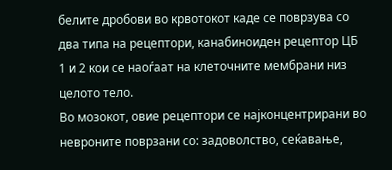белите дробови во крвотокот каде се поврзува со два типа на рецептори, канабиноиден рецептор ЦБ 1 и 2 кои се наоѓаат на клеточните мембрани низ целото тело.
Во мозокот, овие рецептори се најконцентрирани во невроните поврзани со: задоволство, сеќавање,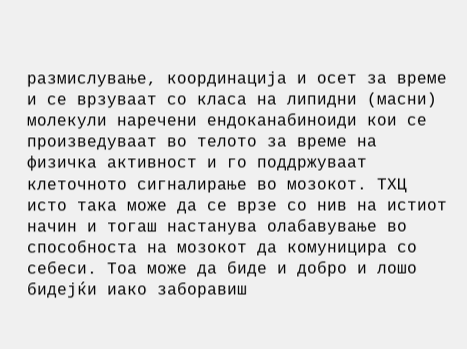размислување, координација и осет за време и се врзуваат со класа на липидни (масни) молекули наречени ендоканабиноиди кои се произведуваат во телото за време на физичка активност и го поддржуваат клеточното сигналирање во мозокот. ТХЦ исто така може да се врзе со нив на истиот начин и тогаш настанува олабавување во способноста на мозокот да комуницира со себеси. Тоа може да биде и добро и лошо бидејќи иако заборавиш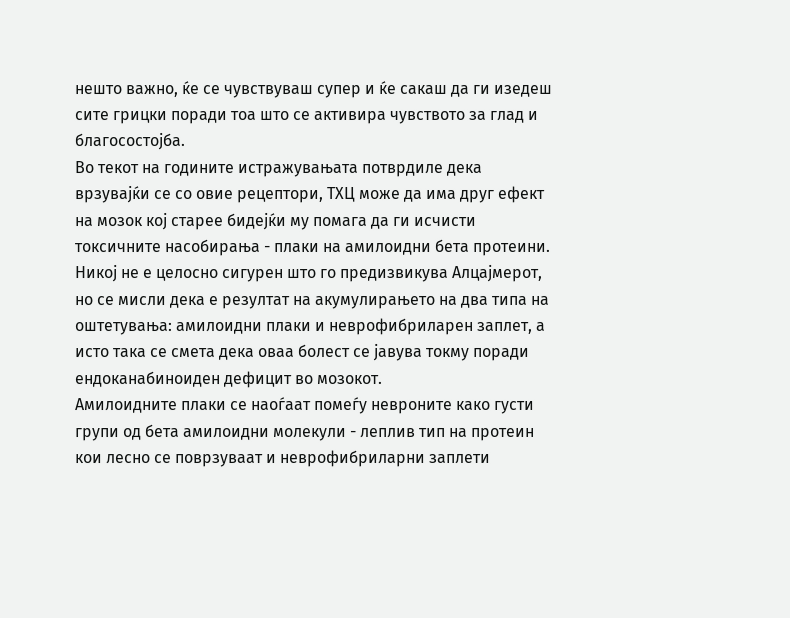нешто важно, ќе се чувствуваш супер и ќе сакаш да ги изедеш сите грицки поради тоа што се активира чувството за глад и благосостојба.
Во текот на годините истражувањата потврдиле дека врзувајќи се со овие рецептори, ТХЦ може да има друг ефект на мозок кој старее бидејќи му помага да ги исчисти токсичните насобирања - плаки на амилоидни бета протеини. Никој не е целосно сигурен што го предизвикува Алцајмерот, но се мисли дека е резултат на акумулирањето на два типа на оштетувања: амилоидни плаки и неврофибриларен заплет, а исто така се смета дека оваа болест се јавува токму поради ендоканабиноиден дефицит во мозокот.
Амилоидните плаки се наоѓаат помеѓу невроните како густи групи од бета амилоидни молекули - леплив тип на протеин кои лесно се поврзуваат и неврофибриларни заплети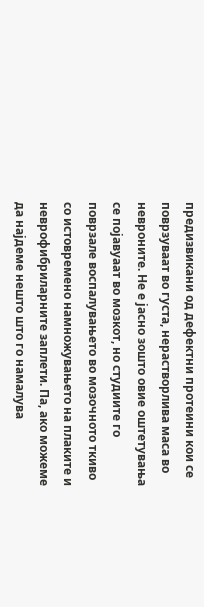предизвикани од дефектни протеини кои се поврзуваат во густа, нерастворлива маса во невроните. Не е јасно зошто овие оштетувања се појавуаат во мозкот, но студиите го поврзале воспалувањето во мозочното ткиво со истовремено намножувањето на плаките и неврофибриларните заплети. Па, ако можеме да најдеме нешто што го намалува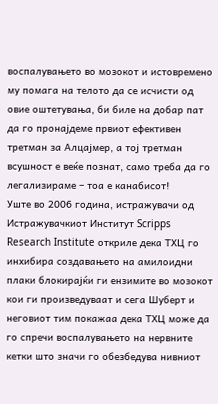воспалувањето во мозокот и истовремено му помага на телото да се исчисти од овие оштетувања, би биле на добар пат да го пронајдеме првиот ефективен третман за Алцајмер, а тој третман всушност е веќе познат, само треба да го легализираме – тоа е канабисот!
Уште во 2006 година, истражувачи од Истражувачкиот Институт Scripps Research Institute откриле дека ТХЦ го инхибира создавањето на амилоидни плаки блокирајќи ги ензимите во мозокот кои ги произведуваат и сега Шуберт и неговиот тим покажаа дека ТХЦ може да го спречи воспалувањето на нервните кетки што значи го обезбедува нивниот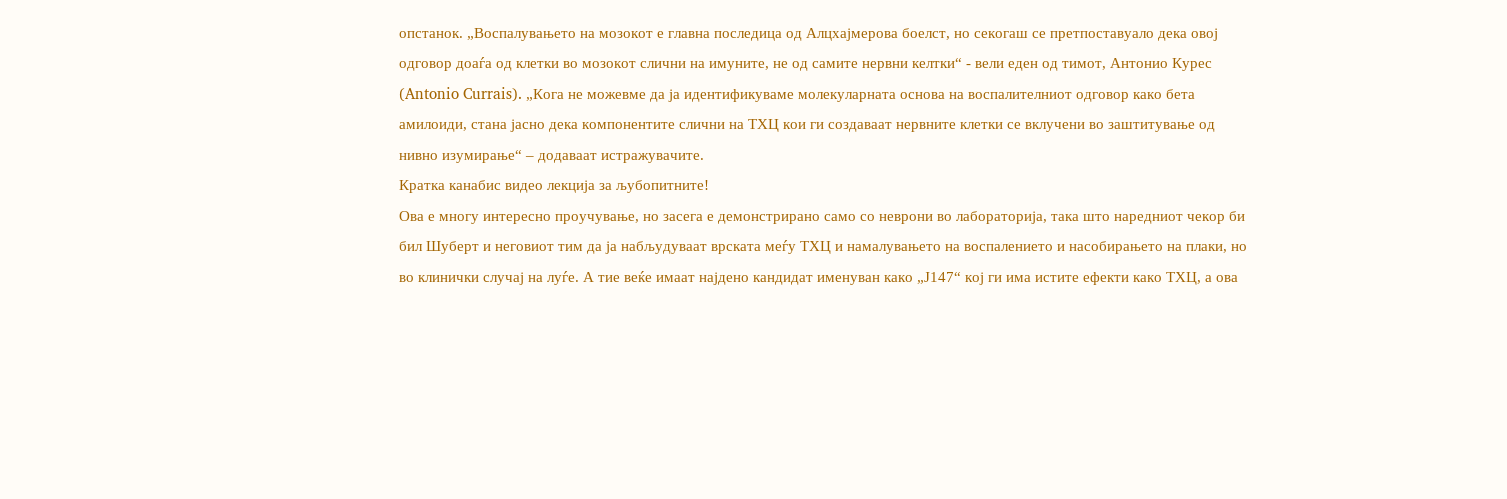опстанок. „Воспалувањето на мозокот е главна последица од Алцхајмерова боелст, но секогаш се претпоставуало дека овој одговор доаѓа од клетки во мозокот слични на имуните, не од самите нервни келтки“ - вели еден од тимот, Антонио Курес (Antonio Currais). „Кога не можевме да ја идентификуваме молекуларната основа на воспалителниот одговор како бета амилоиди, стана јасно дека компонентите слични на ТХЦ кои ги создаваат нервните клетки се вклучени во заштитување од нивно изумирање“ – додаваат истражувачите.
Кратка канабис видео лекција за љубопитните!
Ова е многу интересно проучување, но засега е демонстрирано само со неврони во лабораторија, така што наредниот чекор би бил Шуберт и неговиот тим да ја набљудуваат врската меѓу ТХЦ и намалувањето на воспалението и насобирањето на плаки, но во клинички случај на луѓе. А тие веќе имаат најдено кандидат именуван како „Ј147“ кој ги има истите ефекти како ТХЦ, а ова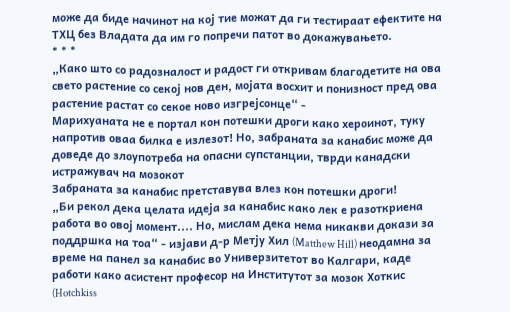може да биде начинот на кој тие можат да ги тестираат ефектите на ТХЦ без Владата да им го попречи патот во докажувањето.
* * *
„Како што со радозналост и радост ги откривам благодетите на ова свето растение со секој нов ден, мојата восхит и понизност пред ова растение растат со секое ново изгрејсонце“ -
Марихуаната не е портал кон потешки дроги како хероинот, туку напротив оваа билка е излезот! Но, забраната за канабис може да доведе до злоупотреба на опасни супстанции, тврди канадски истражувач на мозокот
Забраната за канабис претставува влез кон потешки дроги!
„Би рекол дека целата идеја за канабис како лек е разоткриена работа во овој момент.... Но, мислам дека нема никакви докази за поддршка на тоа“ - изјави д-р Метју Хил (Matthew Hill) неодамна за време на панел за канабис во Универзитетот во Калгари, каде работи како асистент професор на Институтот за мозок Хоткис (Hotchkiss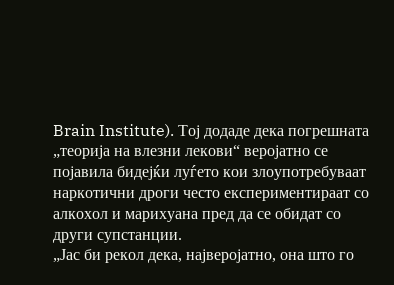Brain Institute). Тој додаде дека погрешната „теорија на влезни лекови“ веројатно се појавила бидејќи луѓето кои злоупотребуваат наркотични дроги често експериментираат со алкохол и марихуана пред да се обидат со други супстанции.
„Јас би рекол дека, најверојатно, она што го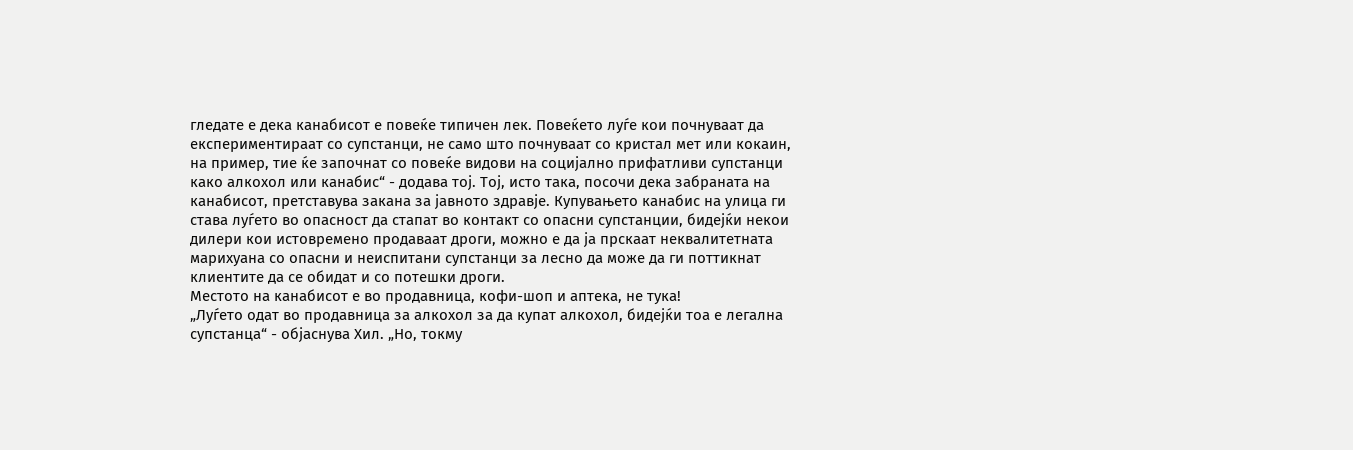гледате е дека канабисот е повеќе типичен лек. Повеќето луѓе кои почнуваат да експериментираат со супстанци, не само што почнуваат со кристал мет или кокаин, на пример, тие ќе започнат со повеќе видови на социјално прифатливи супстанци како алкохол или канабис“ - додава тој. Тој, исто така, посочи дека забраната на канабисот, претставува закана за јавното здравје. Купувањето канабис на улица ги става луѓето во опасност да стапат во контакт со опасни супстанции, бидејќи некои дилери кои истовремено продаваат дроги, можно е да ја прскаат неквалитетната марихуана со опасни и неиспитани супстанци за лесно да може да ги поттикнат клиентите да се обидат и со потешки дроги.
Местото на канабисот е во продавница, кофи-шоп и аптека, не тука!
„Луѓето одат во продавница за алкохол за да купат алкохол, бидејќи тоа е легална супстанца“ - објаснува Хил. „Но, токму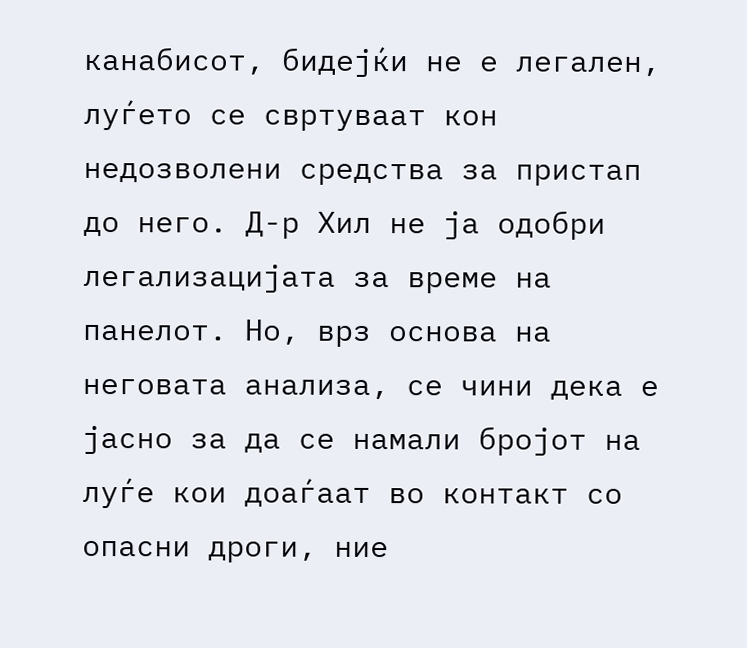канабисот, бидејќи не е легален, луѓето се свртуваат кон недозволени средства за пристап до него. Д-р Хил не ја одобри легализацијата за време на панелот. Но, врз основа на неговата анализа, се чини дека е јасно за да се намали бројот на луѓе кои доаѓаат во контакт со опасни дроги, ние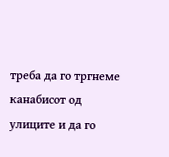треба да го тргнеме канабисот од улиците и да го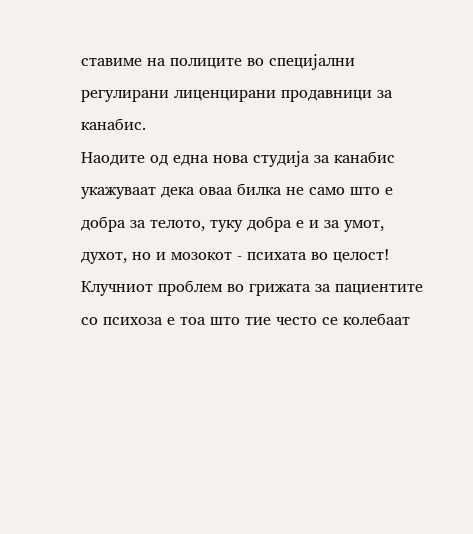ставиме на полиците во специјални регулирани лиценцирани продавници за канабис.
Наодите од една нова студија за канабис укажуваат дека оваа билка не само што е добра за телото, туку добра е и за умот, духот, но и мозокот - психата во целост! Клучниот проблем во грижата за пациентите со психоза е тоа што тие често се колебаат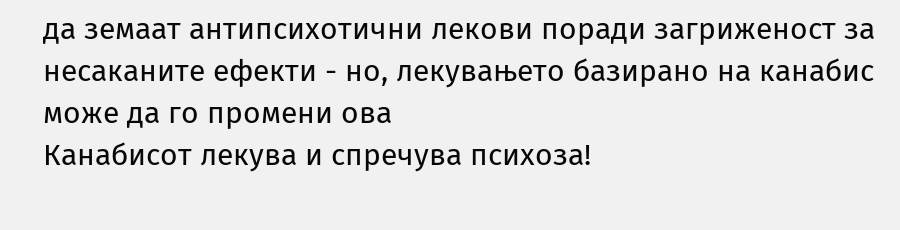да земаат антипсихотични лекови поради загриженост за несаканите ефекти - но, лекувањето базирано на канабис може да го промени ова
Канабисот лекува и спречува психоза!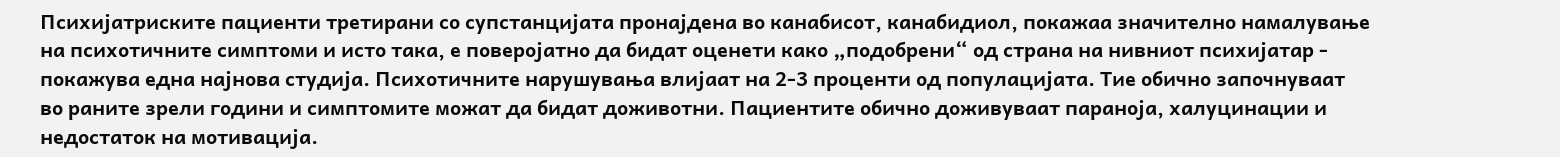Психијатриските пациенти третирани со супстанцијата пронајдена во канабисот, канабидиол, покажаа значително намалување на психотичните симптоми и исто така, е поверојатно да бидат оценети како „подобрени“ од страна на нивниот психијатар - покажува една најнова студија. Психотичните нарушувања влијаат на 2-3 проценти од популацијата. Тие обично започнуваат во раните зрели години и симптомите можат да бидат доживотни. Пациентите обично доживуваат параноја, халуцинации и недостаток на мотивација.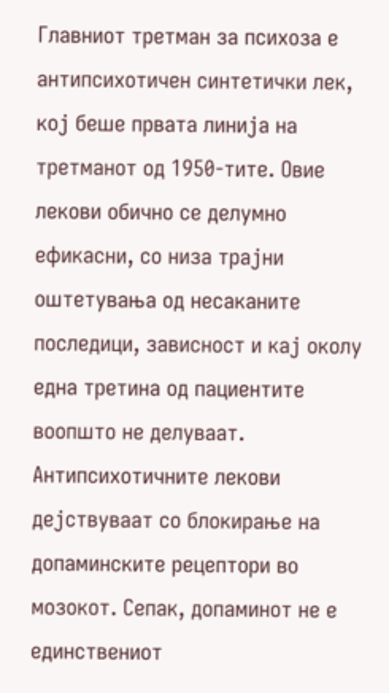Главниот третман за психоза е антипсихотичен синтетички лек, кој беше првата линија на третманот од 1950-тите. Овие лекови обично се делумно ефикасни, со низа трајни оштетувања од несаканите последици, зависност и кај околу една третина од пациентите воопшто не делуваат.
Антипсихотичните лекови дејствуваат со блокирање на допаминските рецептори во мозокот. Сепак, допаминот не е единствениот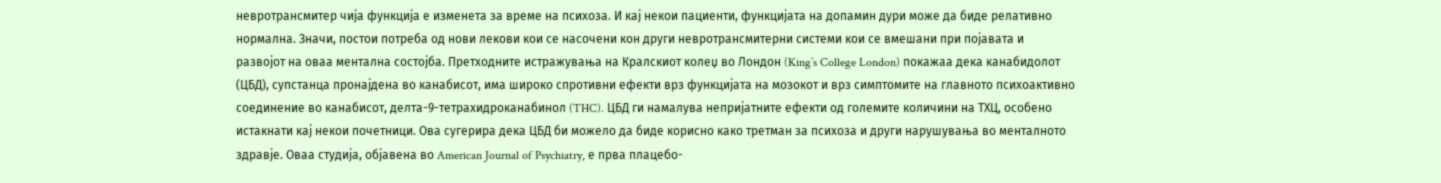невротрансмитер чија функција е изменета за време на психоза. И кај некои пациенти, функцијата на допамин дури може да биде релативно нормална. Значи, постои потреба од нови лекови кои се насочени кон други невротрансмитерни системи кои се вмешани при појавата и развојот на оваа ментална состојба. Претходните истражувања на Кралскиот колеџ во Лондон (King’s College London) покажаа дека канабидолот (ЦБД), супстанца пронајдена во канабисот, има широко спротивни ефекти врз функцијата на мозокот и врз симптомите на главното психоактивно соединение во канабисот, делта-9-тетрахидроканабинол (THC). ЦБД ги намалува непријатните ефекти од големите количини на ТХЦ, особено истакнати кај некои почетници. Ова сугерира дека ЦБД би можело да биде корисно како третман за психоза и други нарушувања во менталното здравје. Оваа студија, објавена во American Journal of Psychiatry, е прва плацебо-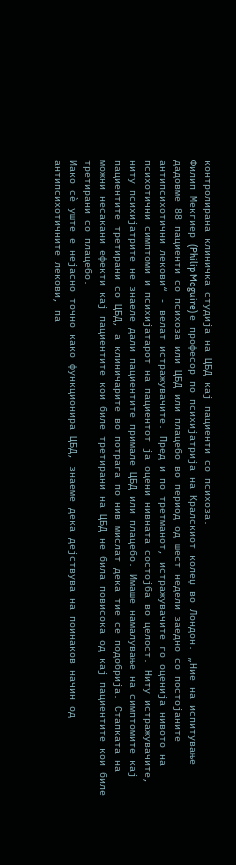контролирана клиничка студија на ЦБД кај пациенти со психоза.
Филип Мекгиер (Philip Mcguire) е професор по психијатрија на Кралскиот колеџ во Лондон. „Ние на испитување дадовме 88 пациенти со психоза или ЦБД или плацебо во период од шест недели заедно со постојаните антипсихотични лекови“ - велат истражувачите. Пред и по третманот, истражувачите го оценија нивото на психотични симптоми и психијатарот на пациентот ја оцени нивната состојба во целост. Ниту истражувачите, ниту психијатрите не знаеле дали пациентите примале ЦБД или плацебо. Имаше намалување на симптомите кај пациентите третирани со ЦБД, а клиничарите во потрага по нив мислат дека тие се подобрија. Стапката на можни несакани ефекти кај пациентите кои биле третирани на ЦБД не била повисока од кај пациентите кои биле третирани со плацебо.
Иако сè уште е нејасно точно како функционира ЦБД, знаеме дека дејствува на поинаков начин од антипсихотичните лекови, па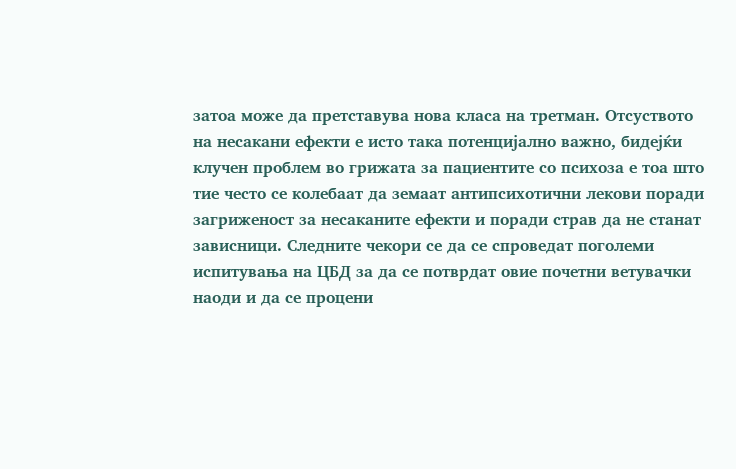затоа може да претставува нова класа на третман. Отсуството на несакани ефекти е исто така потенцијално важно, бидејќи клучен проблем во грижата за пациентите со психоза е тоа што тие често се колебаат да земаат антипсихотични лекови поради загриженост за несаканите ефекти и поради страв да не станат зависници. Следните чекори се да се спроведат поголеми испитувања на ЦБД за да се потврдат овие почетни ветувачки наоди и да се процени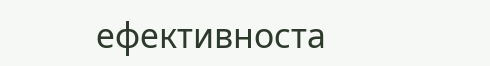ефективноста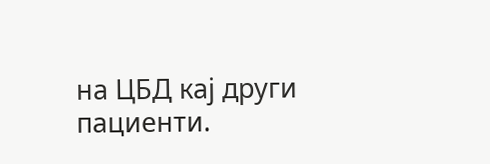на ЦБД кај други пациенти.